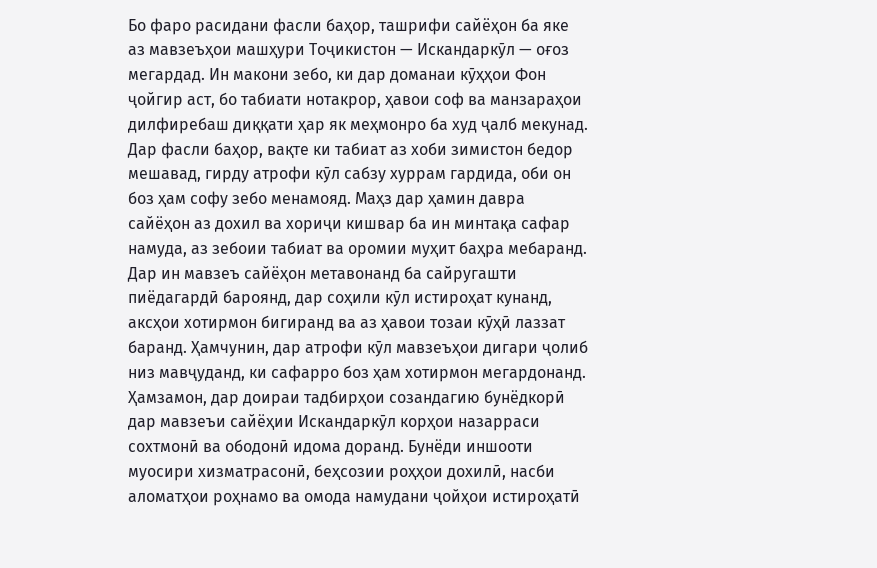Бо фаро расидани фасли баҳор, ташрифи сайёҳон ба яке аз мавзеъҳои машҳури Тоҷикистон — Искандаркӯл — оғоз мегардад. Ин макони зебо, ки дар доманаи кӯҳҳои Фон ҷойгир аст, бо табиати нотакрор, ҳавои соф ва манзараҳои дилфиребаш диққати ҳар як меҳмонро ба худ ҷалб мекунад.
Дар фасли баҳор, вақте ки табиат аз хоби зимистон бедор мешавад, гирду атрофи кӯл сабзу хуррам гардида, оби он боз ҳам софу зебо менамояд. Маҳз дар ҳамин давра сайёҳон аз дохил ва хориҷи кишвар ба ин минтақа сафар намуда, аз зебоии табиат ва оромии муҳит баҳра мебаранд.
Дар ин мавзеъ сайёҳон метавонанд ба сайругашти пиёдагардӣ бароянд, дар соҳили кӯл истироҳат кунанд, аксҳои хотирмон бигиранд ва аз ҳавои тозаи кӯҳӣ лаззат баранд. Ҳамчунин, дар атрофи кӯл мавзеъҳои дигари ҷолиб низ мавҷуданд, ки сафарро боз ҳам хотирмон мегардонанд.
Ҳамзамон, дар доираи тадбирҳои созандагию бунёдкорӣ дар мавзеъи сайёҳии Искандаркӯл корҳои назарраси сохтмонӣ ва ободонӣ идома доранд. Бунёди иншооти муосири хизматрасонӣ, беҳсозии роҳҳои дохилӣ, насби аломатҳои роҳнамо ва омода намудани ҷойҳои истироҳатӣ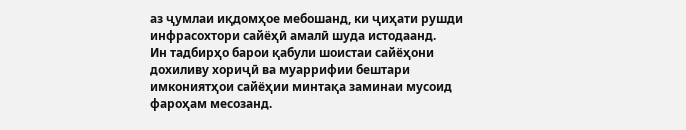аз ҷумлаи иқдомҳое мебошанд, ки ҷиҳати рушди инфрасохтори сайёҳӣ амалӣ шуда истодаанд.
Ин тадбирҳо барои қабули шоистаи сайёҳони дохиливу хориҷӣ ва муаррифии бештари имкониятҳои сайёҳии минтақа заминаи мусоид фароҳам месозанд.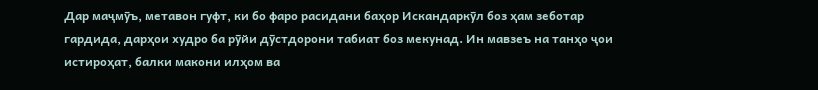Дар маҷмӯъ, метавон гуфт, ки бо фаро расидани баҳор Искандаркӯл боз ҳам зеботар гардида, дарҳои худро ба рӯйи дӯстдорони табиат боз мекунад. Ин мавзеъ на танҳо ҷои истироҳат, балки макони илҳом ва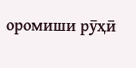оромиши рӯҳӣ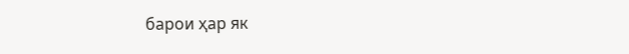барои ҳар як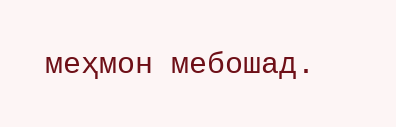меҳмон мебошад.